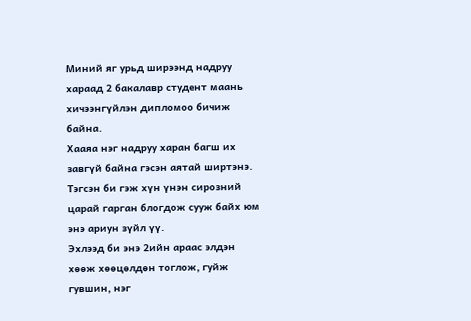Миний яг урьд ширээнд надруу хараад 2 бакалавр студент маань хичээнгүйлэн дипломоо бичиж байна.
Хааяа нэг надруу харан багш их завгүй байна гэсэн аятай ширтэнэ.
Тэгсэн би гэж хүн үнэн сирозний царай гарган блогдож сууж байх юм энэ ариун зүйл үү.
Эхлээд би энэ 2ийн араас элдэн хөөж хөөцөлдөн тоглож, гуйж гувшин, нэг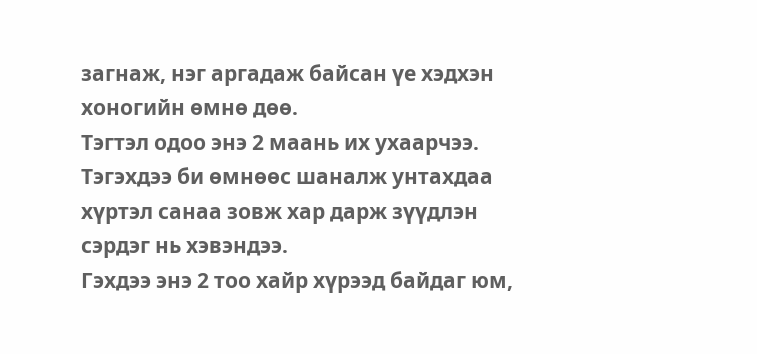загнаж, нэг аргадаж байсан үе хэдхэн хоногийн өмнө дөө.
Тэгтэл одоо энэ 2 маань их ухаарчээ.
Тэгэхдээ би өмнөөс шаналж унтахдаа хүртэл санаа зовж хар дарж зүүдлэн сэрдэг нь хэвэндээ.
Гэхдээ энэ 2 тоо хайр хүрээд байдаг юм,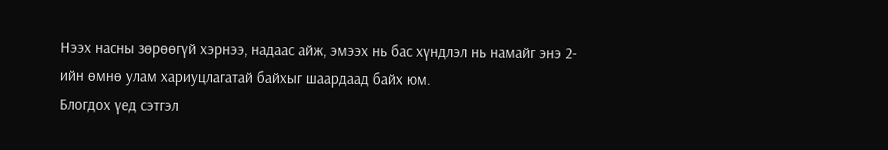Нээх насны зөрөөгүй хэрнээ, надаас айж, эмээх нь бас хүндлэл нь намайг энэ 2-ийн өмнө улам хариуцлагатай байхыг шаардаад байх юм.
Блогдох үед сэтгэл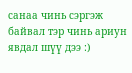санаа чинь сэргэж байвал тэр чинь ариун явдал шүү дээ :)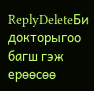ReplyDeleteБи докторыгоо багш гэж ерөөсөө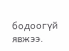бодоогүй явжээ.